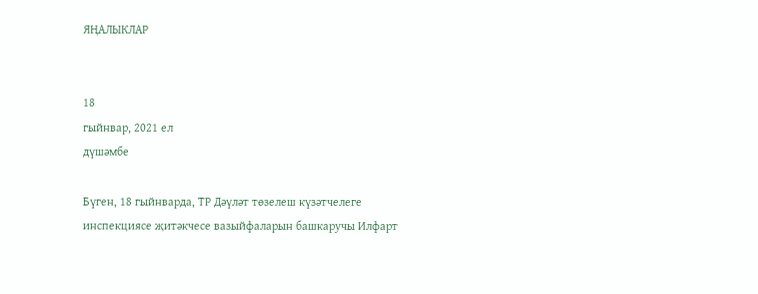ЯҢАЛЫКЛАР


18
гыйнвар, 2021 ел
дүшәмбе

Бүген, 18 гыйнварда, ТР Дәүләт төзелеш күзәтчелеге инспекциясе җитәкчесе вазыйфаларын башкаручы Илфарт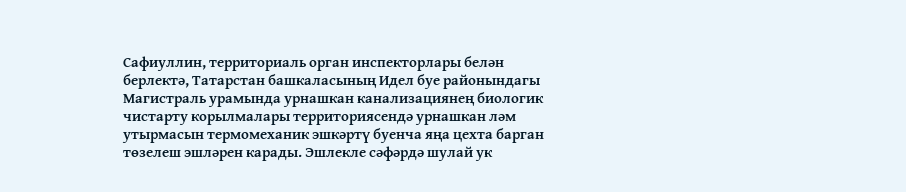Сафиуллин, территориаль орган инспекторлары белән берлектә, Татарстан башкаласының Идел буе районындагы Магистраль урамында урнашкан канализациянең биологик чистарту корылмалары территориясендә урнашкан ләм утырмасын термомеханик эшкәртү буенча яңа цехта барган төзелеш эшләрен карады. Эшлекле сәфәрдә шулай ук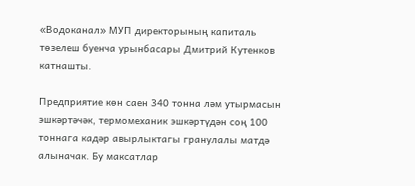«Водоканал» МУП директорының капиталь төзелеш буенча урынбасары Дмитрий Кутенков катнашты.

Предприятие көн саен 340 тонна ләм утырмасын эшкәртәчәк, термомеханик эшкәртүдән соң 100 тоннага кадәр авырлыктагы гранулалы матдә алыначак. Бу максатлар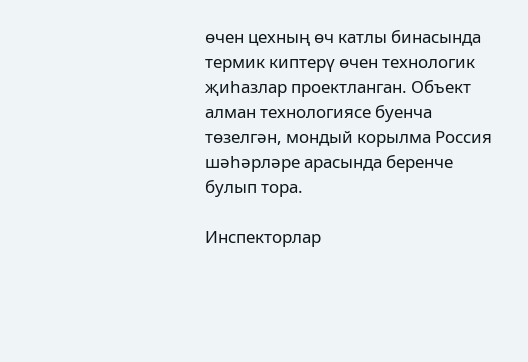өчен цехның өч катлы бинасында термик киптерү өчен технологик җиһазлар проектланган. Объект алман технологиясе буенча төзелгән, мондый корылма Россия шәһәрләре арасында беренче булып тора.

Инспекторлар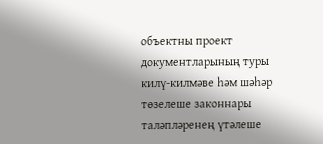объектны проект документларының туры килү-килмәве һәм шәһәр төзелеше законнары таләпләренең үтәлеше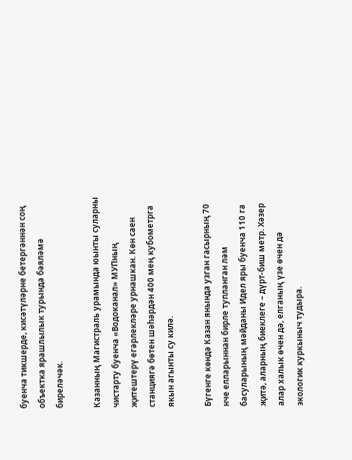буенча тикшерде, кисәтүләрне бетергәннән соң объектка ярашлылык турында бәяләмә биреләчәк.

Казанның Магистраль урамында юынты суларны чистарту буенча «Водоканал» МУПның җитештерү егәрлекләре урнашкан. Көн саен станциягә бөтен шәһәрдән 400 мең кубометрга якын агынты су килә.

Бүгенге көндә Казан янында узган гасырның 70 нче елларыннан бирле тупланган ләм басуларының мәйданы Идел яры буенча 110 га җитә, аларның биеклеге – дүрт-биш метр. Хәзер алар халык өчен дә, елганың үзе өчен дә экологик куркыныч тудыра.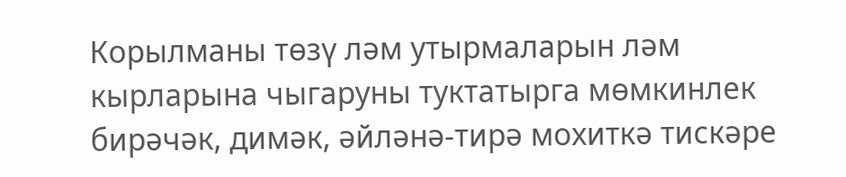Корылманы төзү ләм утырмаларын ләм кырларына чыгаруны туктатырга мөмкинлек бирәчәк, димәк, әйләнә-тирә мохиткә тискәре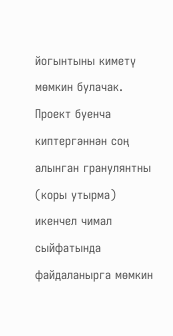йогынтыны киметү мөмкин булачак. Проект буенча киптергәннән соң алынган гранулянтны (коры утырма) икенчел чимал сыйфатында файдаланырга мөмкин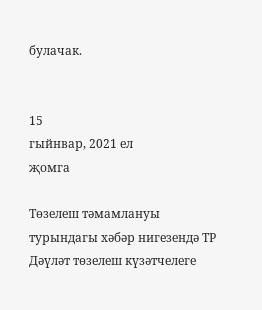булачак.


15
гыйнвар, 2021 ел
җомга

Төзелеш тәмамлануы турындагы хәбәр нигезендә ТР Дәүләт төзелеш күзәтчелеге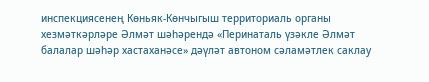инспекциясенең Көньяк-Көнчыгыш территориаль органы хезмәткәрләре Әлмәт шәһәрендә «Перинаталь үзәкле Әлмәт балалар шәһәр хастаханәсе» дәүләт автоном сәламәтлек саклау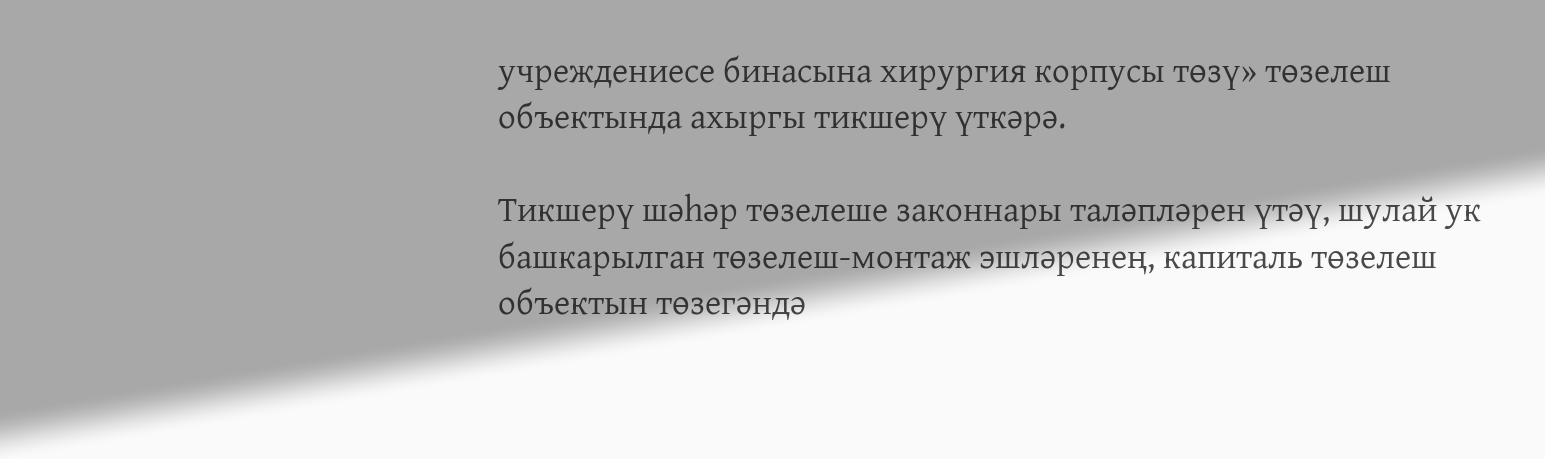учреждениесе бинасына хирургия корпусы төзү» төзелеш объектында ахыргы тикшерү үткәрә.

Тикшерү шәһәр төзелеше законнары таләпләрен үтәү, шулай ук башкарылган төзелеш-монтаж эшләренең, капиталь төзелеш объектын төзегәндә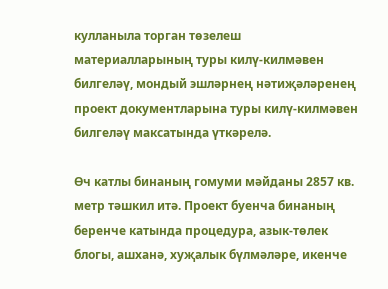кулланыла торган төзелеш материалларының туры килү-килмәвен билгеләү, мондый эшләрнең нәтиҗәләренең проект документларына туры килү-килмәвен билгеләү максатында үткәрелә.

Өч катлы бинаның гомуми мәйданы 2857 кв. метр тәшкил итә. Проект буенча бинаның беренче катында процедура, азык-төлек блогы, ашханә, хуҗалык бүлмәләре, икенче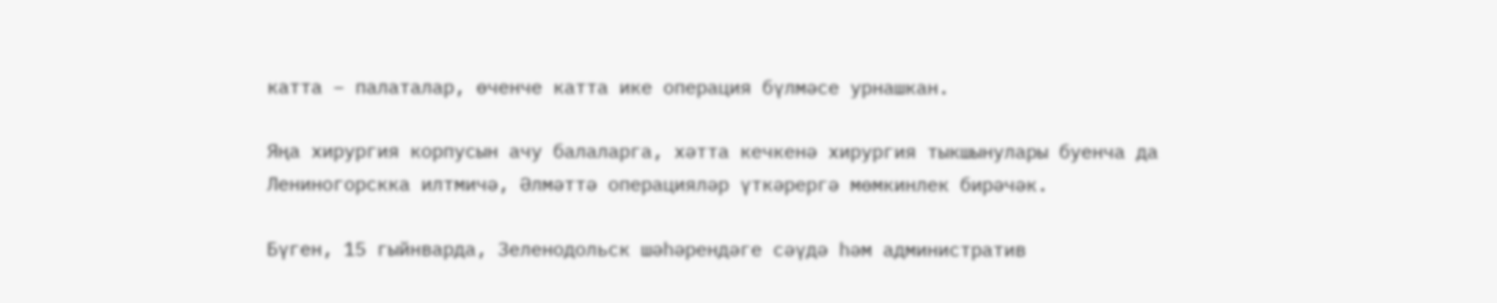катта – палаталар, өченче катта ике операция бүлмәсе урнашкан.

Яңа хирургия корпусын ачу балаларга, хәтта кечкенә хирургия тыкшынулары буенча да Лениногорскка илтмичә, Әлмәттә операцияләр үткәрергә мөмкинлек бирәчәк.

Бүген, 15 гыйнварда, Зеленодольск шәһәрендәге сәүдә һәм административ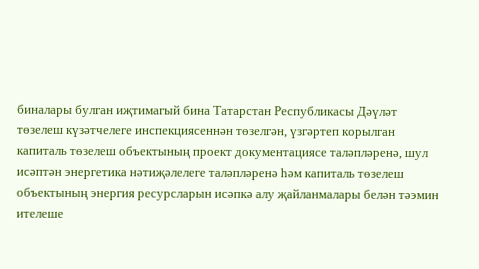биналары булган иҗтимагый бина Татарстан Республикасы Дәүләт төзелеш күзәтчелеге инспекциясеннән төзелгән, үзгәртеп корылган капиталь төзелеш объектының проект документациясе таләпләренә, шул исәптән энергетика нәтиҗәлелеге таләпләренә һәм капиталь төзелеш объектының энергия ресурсларын исәпкә алу җайланмалары белән тәэмин ителеше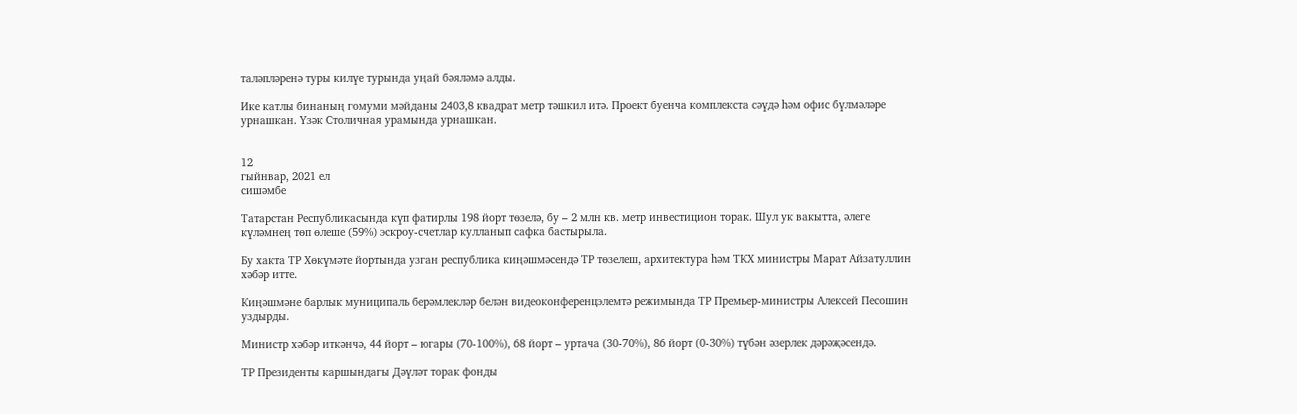таләпләренә туры килүе турында уңай бәяләмә алды.

Ике катлы бинаның гомуми мәйданы 2403,8 квадрат метр тәшкил итә. Проект буенча комплекста сәүдә һәм офис бүлмәләре урнашкан. Үзәк Столичная урамында урнашкан.


12
гыйнвар, 2021 ел
сишәмбе

Татарстан Республикасында күп фатирлы 198 йорт төзелә, бу – 2 млн кв. метр инвестицион торак. Шул ук вакытта, әлеге күләмнең төп өлеше (59%) эскроу-счетлар кулланып сафка бастырыла.

Бу хакта ТР Хөкүмәте йортында узган республика киңәшмәсендә ТР төзелеш, архитектура һәм ТКХ министры Марат Айзатуллин хәбәр итте.

Киңәшмәне барлык муниципаль берәмлекләр белән видеоконференцэлемтә режимында ТР Премьер-министры Алексей Песошин уздырды.

Министр хәбәр иткәнчә, 44 йорт – югары (70-100%), 68 йорт – уртача (30-70%), 86 йорт (0-30%) түбән әзерлек дәрәҗәсендә.

ТР Президенты каршындагы Дәүләт торак фонды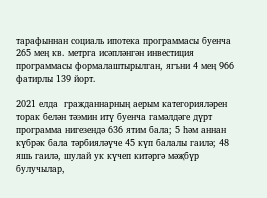тарафыннан социаль ипотека программасы буенча 265 мең кв. метрга исәпләнгән инвестиция программасы формалаштырылган, ягъни 4 мең 966 фатирлы 139 йорт.

2021 елда  гражданнарның аерым категорияләрен торак белән тәэмин итү буенча гамәлдәге дүрт программа нигезендә 636 ятим бала; 5 һәм аннан күбрәк бала тәрбияләүче 45 күп балалы гаилә; 48 яшь гаилә, шулай ук күчеп китәргә мәҗбүр булучылар,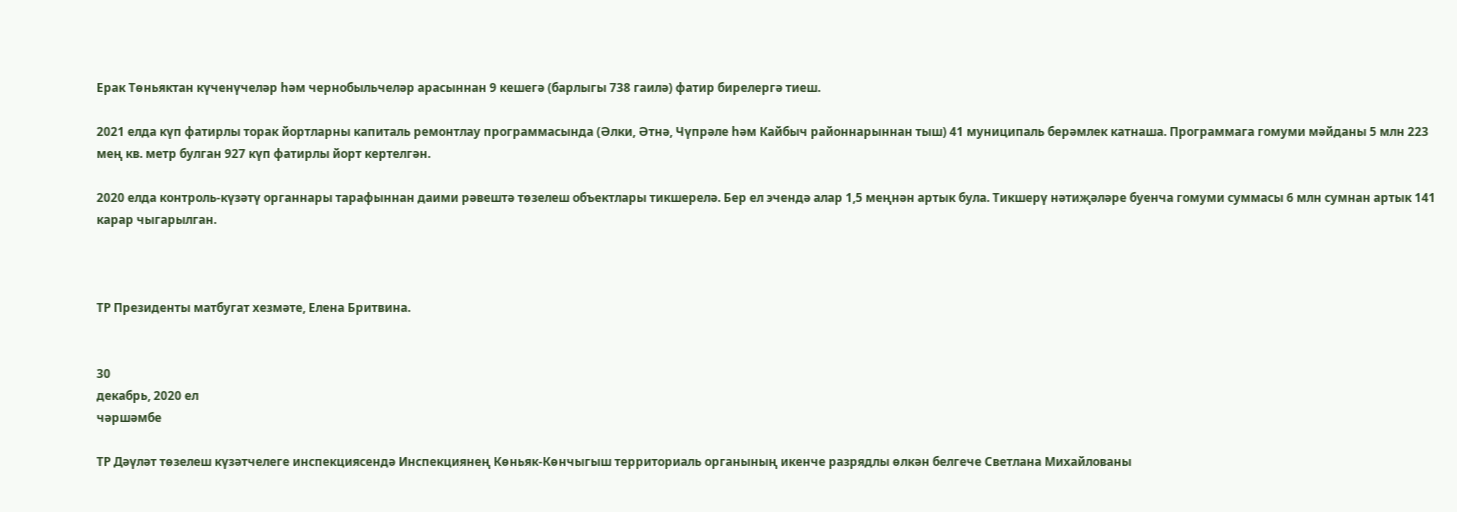Ерак Төньяктан күченүчеләр һәм чернобыльчеләр арасыннан 9 кешегә (барлыгы 738 гаилә) фатир бирелергә тиеш.

2021 елда күп фатирлы торак йортларны капиталь ремонтлау программасында (Әлки, Әтнә, Чүпрәле һәм Кайбыч районнарыннан тыш) 41 муниципаль берәмлек катнаша. Программага гомуми мәйданы 5 млн 223 мең кв. метр булган 927 күп фатирлы йорт кертелгән.

2020 елда контроль-күзәтү органнары тарафыннан даими рәвештә төзелеш объектлары тикшерелә. Бер ел эчендә алар 1,5 меңнән артык була. Тикшерү нәтиҗәләре буенча гомуми суммасы 6 млн сумнан артык 141 карар чыгарылган.



ТР Президенты матбугат хезмәте, Елена Бритвина.


30
декабрь, 2020 ел
чәршәмбе

ТР Дәүләт төзелеш күзәтчелеге инспекциясендә Инспекциянең Көньяк-Көнчыгыш территориаль органының икенче разрядлы өлкән белгече Светлана Михайлованы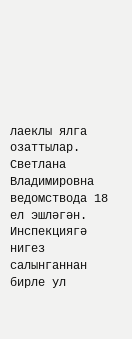лаеклы ялга озаттылар. Светлана Владимировна ведомствода 18 ел эшләгән. Инспекциягә нигез салынганнан бирле ул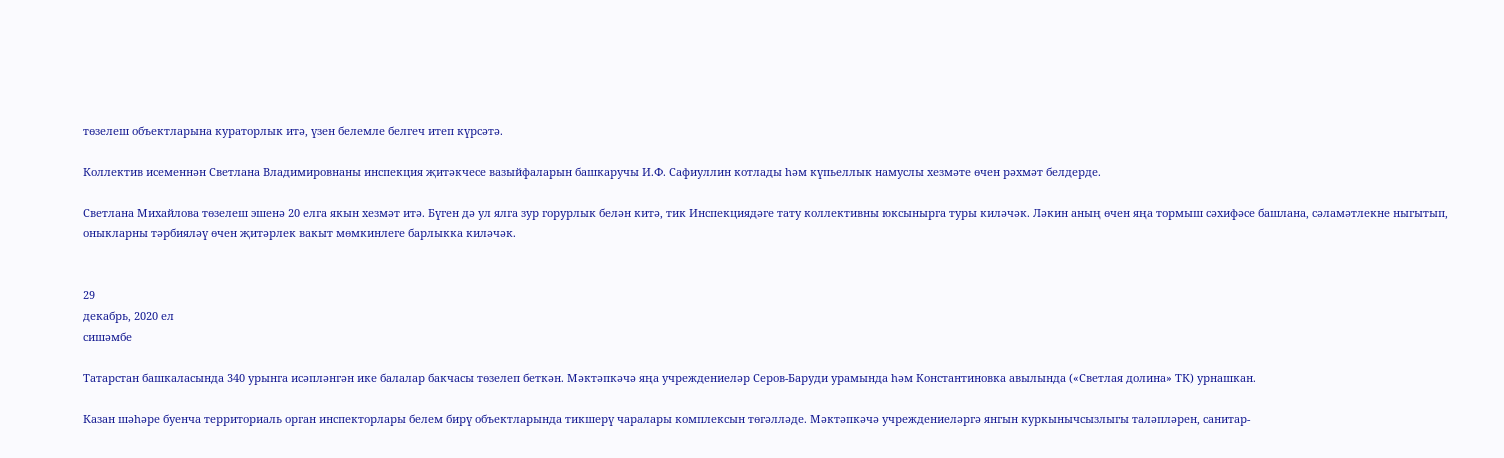төзелеш объектларына кураторлык итә, үзен белемле белгеч итеп күрсәтә.

Коллектив исеменнән Светлана Владимировнаны инспекция җитәкчесе вазыйфаларын башкаручы И.Ф. Сафиуллин котлады һәм күпьеллык намуслы хезмәте өчен рәхмәт белдерде.

Светлана Михайлова төзелеш эшенә 20 елга якын хезмәт итә. Бүген дә ул ялга зур горурлык белән китә, тик Инспекциядәге тату коллективны юксынырга туры киләчәк. Ләкин аның өчен яңа тормыш сәхифәсе башлана, сәламәтлекне ныгытып, оныкларны тәрбияләү өчен җитәрлек вакыт мөмкинлеге барлыкка киләчәк.


29
декабрь, 2020 ел
сишәмбе

Татарстан башкаласында 340 урынга исәпләнгән ике балалар бакчасы төзелеп беткән. Мәктәпкәчә яңа учреждениеләр Серов-Баруди урамында һәм Константиновка авылында («Светлая долина» ТК) урнашкан.

Казан шәһәре буенча территориаль орган инспекторлары белем бирү объектларында тикшерү чаралары комплексын төгәлләде. Мәктәпкәчә учреждениеләргә янгын куркынычсызлыгы таләпләрен, санитар-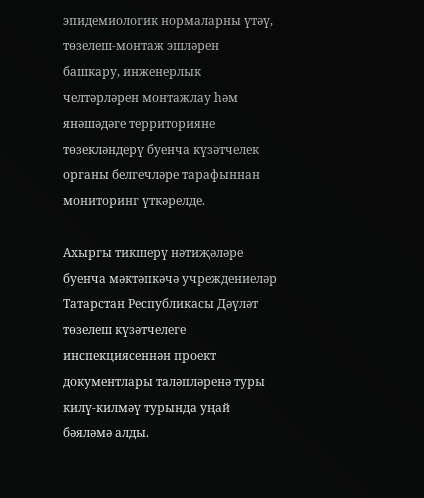эпидемиологик нормаларны үтәү, төзелеш-монтаж эшләрен башкару, инженерлык челтәрләрен монтажлау һәм янәшәдәге территорияне төзекләндерү буенча күзәтчелек органы белгечләре тарафыннан мониторинг үткәрелде.

Ахыргы тикшерү нәтиҗәләре буенча мәктәпкәчә учреждениеләр Татарстан Республикасы Дәүләт төзелеш күзәтчелеге инспекциясеннән проект документлары таләпләренә туры килү-килмәү турында уңай бәяләмә алды.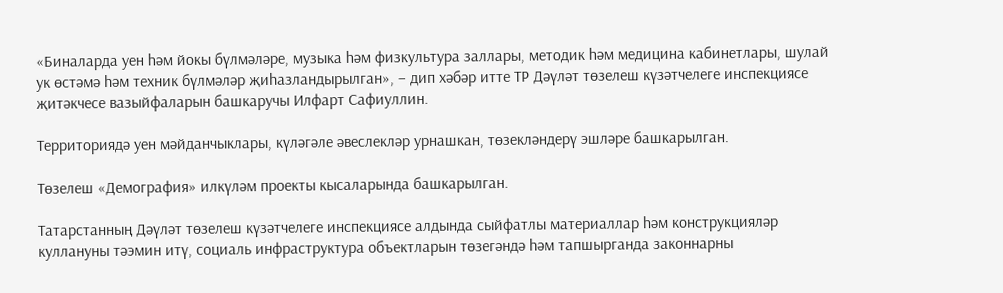«Биналарда уен һәм йокы бүлмәләре, музыка һәм физкультура заллары, методик һәм медицина кабинетлары, шулай ук өстәмә һәм техник бүлмәләр җиһазландырылган», – дип хәбәр итте ТР Дәүләт төзелеш күзәтчелеге инспекциясе җитәкчесе вазыйфаларын башкаручы Илфарт Сафиуллин.

Территориядә уен мәйданчыклары, күләгәле әвеслекләр урнашкан, төзекләндерү эшләре башкарылган.

Төзелеш «Демография» илкүләм проекты кысаларында башкарылган.

Татарстанның Дәүләт төзелеш күзәтчелеге инспекциясе алдында сыйфатлы материаллар һәм конструкцияләр куллануны тәэмин итү, социаль инфраструктура объектларын төзегәндә һәм тапшырганда законнарны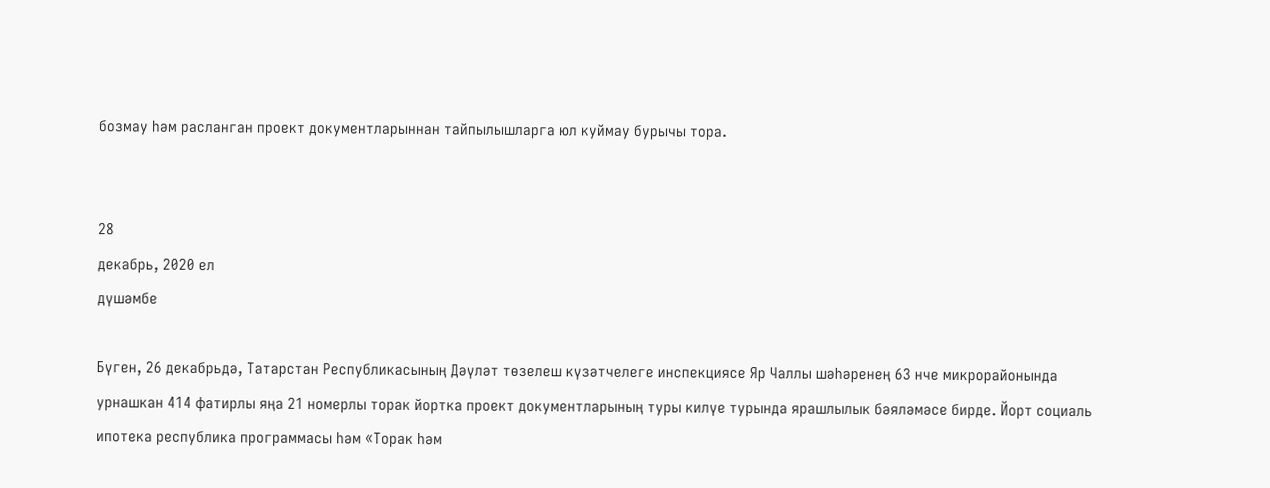бозмау һәм расланган проект документларыннан тайпылышларга юл куймау бурычы тора.


28
декабрь, 2020 ел
дүшәмбе

Бүген, 26 декабрьдә, Татарстан Республикасының Дәүләт төзелеш күзәтчелеге инспекциясе Яр Чаллы шәһәренең 63 нче микрорайонында урнашкан 414 фатирлы яңа 21 номерлы торак йортка проект документларының туры килүе турында ярашлылык бәяләмәсе бирде. Йорт социаль ипотека республика программасы һәм «Торак һәм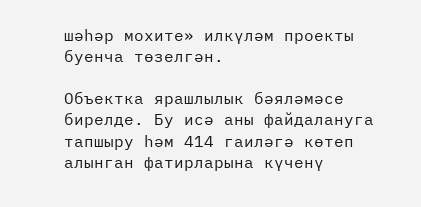шәһәр мохите» илкүләм проекты буенча төзелгән.

Объектка ярашлылык бәяләмәсе бирелде. Бу исә аны файдалануга тапшыру һәм 414 гаиләгә көтеп алынган фатирларына күченү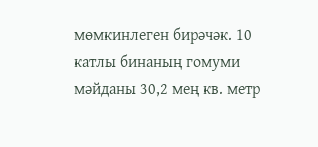мөмкинлеген бирәчәк. 10 катлы бинаның гомуми мәйданы 30,2 мең кв. метр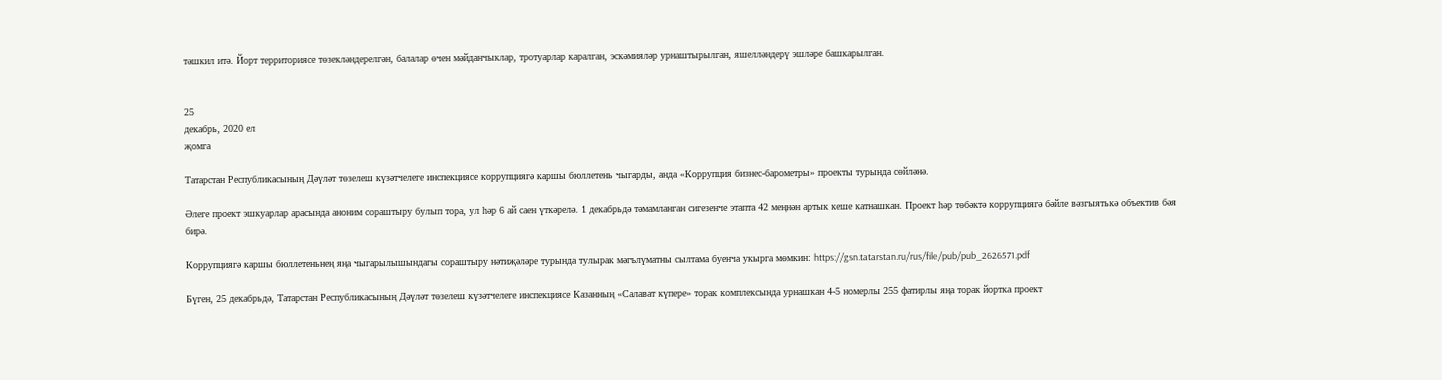тәшкил итә. Йорт территориясе төзекләндерелгән, балалар өчен мәйданчыклар, тротуарлар каралган, эскәмияләр урнаштырылган, яшелләндерү эшләре башкарылган.


25
декабрь, 2020 ел
җомга

Татарстан Республикасының Дәүләт төзелеш күзәтчелеге инспекциясе коррупциягә каршы бюллетень чыгарды, анда «Коррупция бизнес-барометры» проекты турында сөйләнә.

Әлеге проект эшкуарлар арасында аноним сораштыру булып тора, ул һәр 6 ай саен үткәрелә. 1 декабрьдә тәмамланган сигезенче этапта 42 меңнән артык кеше катнашкан. Проект һәр төбәктә коррупциягә бәйле вәзгыятькә объектив бәя бирә.

Коррупциягә каршы бюллетеньнең яңа чыгарылышындагы сораштыру нәтиҗәләре турында тулырак мәгълүматны сылтама буенча укырга мөмкин: https://gsn.tatarstan.ru/rus/file/pub/pub_2626571.pdf

Бүген, 25 декабрьдә, Татарстан Республикасының Дәүләт төзелеш күзәтчелеге инспекциясе Казанның «Салават күпере» торак комплексында урнашкан 4-5 номерлы 255 фатирлы яңа торак йортка проект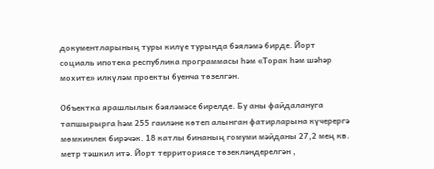документларының туры килүе турында бәяләмә бирде. Йорт социаль ипотека республика программасы һәм «Торак һәм шәһәр мохите» илкүләм проекты буенча төзелгән.

Объектка ярашлылык бәяләмәсе бирелде. Бу аны файдалануга тапшырырга һәм 255 гаиләне көтеп алынган фатирларына күчерергә мөмкинлек бирәчәк. 18 катлы бинаның гомуми мәйданы 27,2 мең кв. метр тәшкил итә. Йорт территориясе төзекләндерелгән ,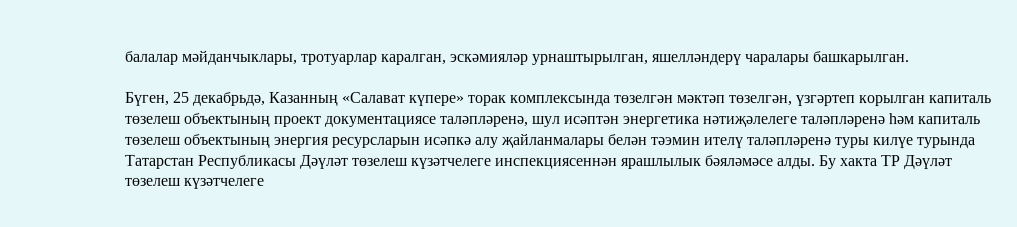балалар мәйданчыклары, тротуарлар каралган, эскәмияләр урнаштырылган, яшелләндерү чаралары башкарылган.

Бүген, 25 декабрьдә, Казанның «Салават күпере» торак комплексында төзелгән мәктәп төзелгән, үзгәртеп корылган капиталь төзелеш объектының проект документациясе таләпләренә, шул исәптән энергетика нәтиҗәлелеге таләпләренә һәм капиталь төзелеш объектының энергия ресурсларын исәпкә алу җайланмалары белән тәэмин ителү таләпләренә туры килүе турында Татарстан Республикасы Дәүләт төзелеш күзәтчелеге инспекциясеннән ярашлылык бәяләмәсе алды. Бу хакта ТР Дәүләт төзелеш күзәтчелеге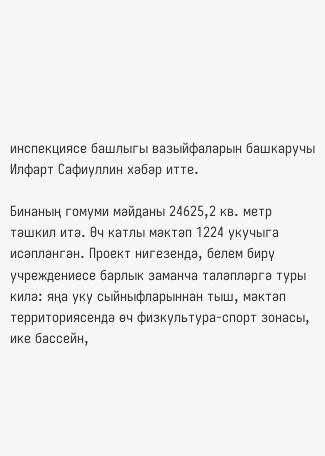инспекциясе башлыгы вазыйфаларын башкаручы Илфарт Сафиуллин хәбәр итте.

Бинаның гомуми мәйданы 24625,2 кв. метр тәшкил итә. Өч катлы мәктәп 1224 укучыга исәпләнгән. Проект нигезендә, белем бирү учреждениесе барлык заманча таләпләргә туры килә: яңа уку сыйныфларыннан тыш, мәктәп территориясендә өч физкультура-спорт зонасы, ике бассейн,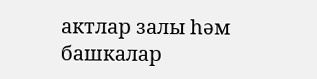актлар залы һәм башкалар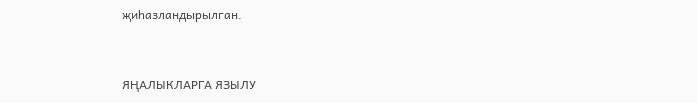җиһазландырылган.


ЯҢАЛЫКЛАРГА ЯЗЫЛУ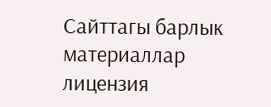Сайттагы барлык материаллар лицензия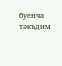буенча тәкъдим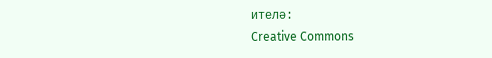ителә:
Creative Commons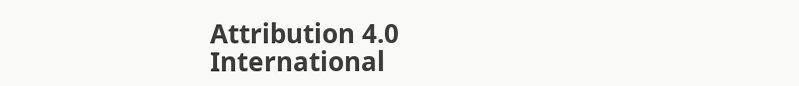Attribution 4.0 International